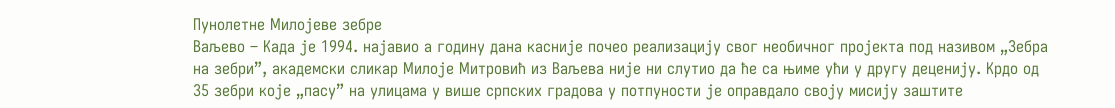Пунолетне Милојеве зебре
Ваљево – Када је 1994. најавио а годину дана касније почео реализацију свог необичног пројекта под називом „Зебра на зебри”, академски сликар Милоје Митровић из Ваљева није ни слутио да ће са њиме ући у другу деценију. Крдо од 35 зебри које „пасу” на улицама у више српских градова у потпуности је оправдало своју мисију заштите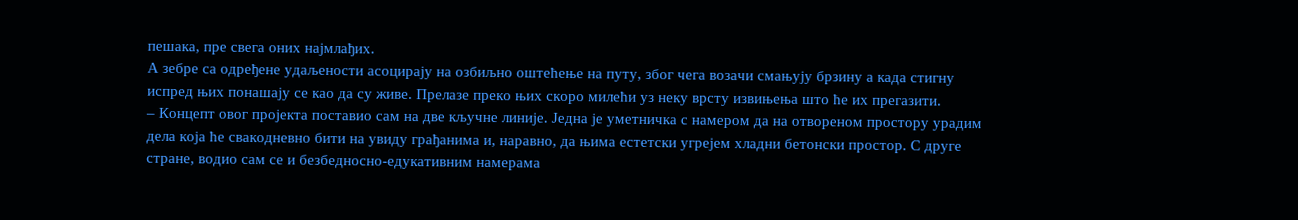пешака, пре свега оних најмлађих.
А зебре са одређене удаљености асоцирају на озбиљно оштећење на путу, због чега возачи смањују брзину а када стигну испред њих понашају се као да су живе. Прелазе преко њих скоро милећи уз неку врсту извињења што ће их прегазити.
– Концепт овог пројекта поставио сам на две кључне линије. Једна је уметничка с намером да на отвореном простору урадим дела која ће свакодневно бити на увиду грађанима и, наравно, да њима естетски угрејем хладни бетонски простор. С друге стране, водио сам се и безбедносно-едукативним намерама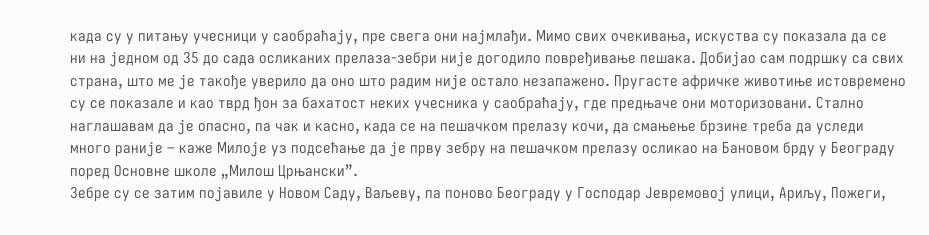када су у питању учесници у саобраћају, пре свега они најмлађи. Мимо свих очекивања, искуства су показала да се ни на једном од 35 до сада осликаних прелаза-зебри није догодило повређивање пешака. Добијао сам подршку са свих страна, што ме је такође уверило да оно што радим није остало незапажено. Пругасте афричке животиње истовремено су се показале и као тврд ђон за бахатост неких учесника у саобраћају, где предњаче они моторизовани. Стално наглашавам да је опасно, па чак и касно, када се на пешачком прелазу кочи, да смањење брзине треба да уследи много раније – каже Милоје уз подсећање да је прву зебру на пешачком прелазу осликао на Бановом брду у Београду поред Основне школе „Милош Црњански”.
Зебре су се затим појавиле у Новом Саду, Ваљеву, па поново Београду у Господар Јевремовој улици, Ариљу, Пожеги,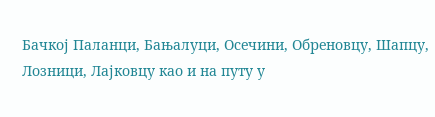Бачкој Паланци, Бањалуци, Осечини, Обреновцу, Шапцу, Лозници, Лајковцу као и на путу у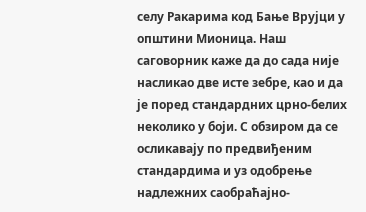селу Ракарима код Бање Врујци у општини Мионица. Наш саговорник каже да до сада није насликао две исте зебре, као и да је поред стандардних црно-белих неколико у боји. С обзиром да се осликавају по предвиђеним стандардима и уз одобрење надлежних саобраћајно-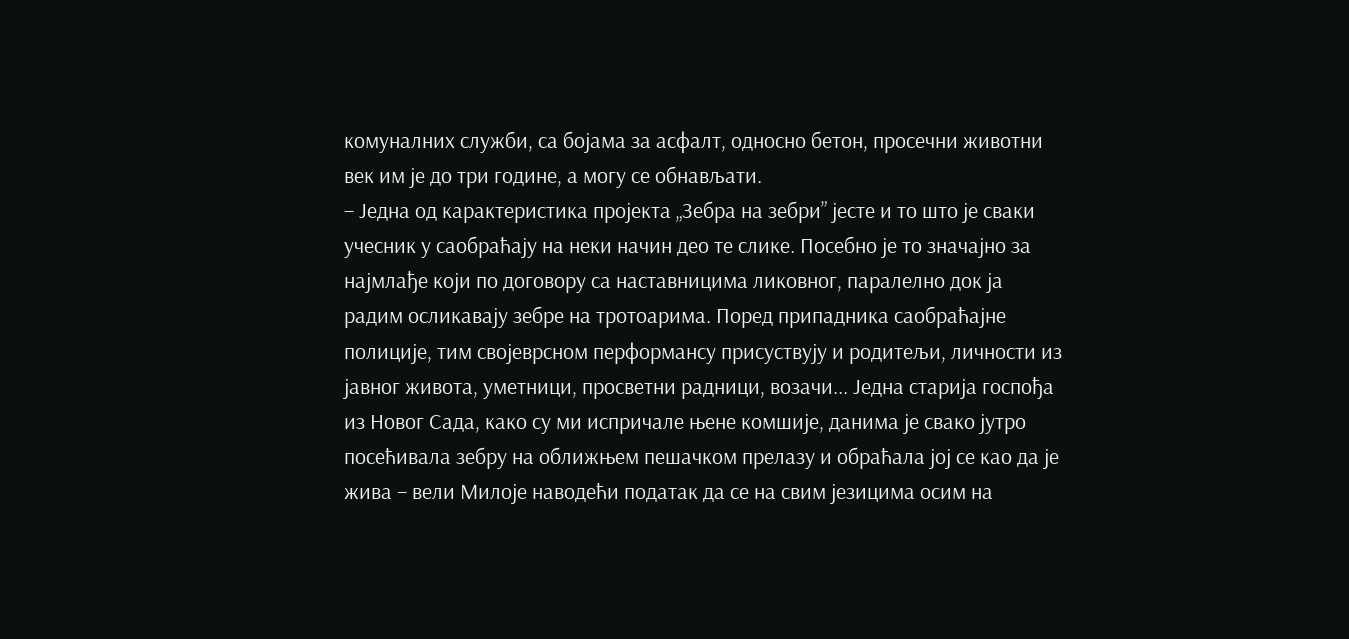комуналних служби, са бојама за асфалт, односно бетон, просечни животни век им је до три године, а могу се обнављати.
– Једна од карактеристика пројекта „Зебра на зебри” јесте и то што је сваки учесник у саобраћају на неки начин део те слике. Посебно је то значајно за најмлађе који по договору са наставницима ликовног, паралелно док ја радим осликавају зебре на тротоарима. Поред припадника саобраћајне полиције, тим својеврсном перформансу присуствују и родитељи, личности из јавног живота, уметници, просветни радници, возачи... Једна старија госпођа из Новог Сада, како су ми испричале њене комшије, данима је свако јутро посећивала зебру на оближњем пешачком прелазу и обраћала јој се као да је жива – вели Милоје наводећи податак да се на свим језицима осим на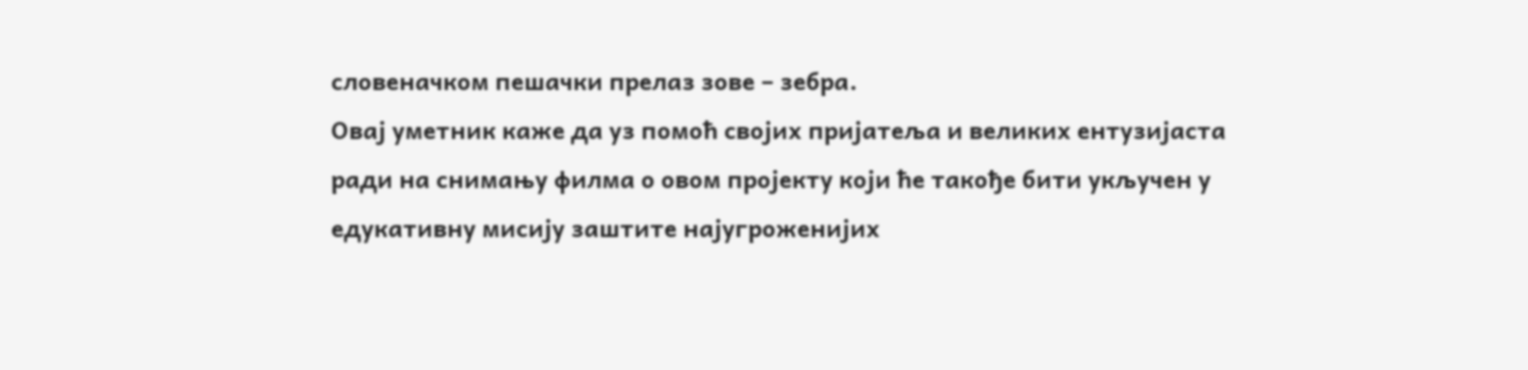словеначком пешачки прелаз зове – зебра.
Овај уметник каже да уз помоћ својих пријатеља и великих ентузијаста ради на снимању филма о овом пројекту који ће такође бити укључен у едукативну мисију заштите најугроженијих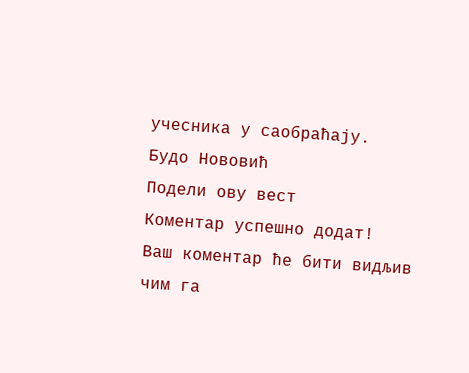учесника у саобраћају.
Будо Нововић
Подели ову вест
Комeнтар успeшно додат!
Ваш комeнтар ћe бити видљив чим га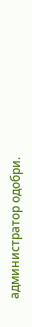администратор одобри.